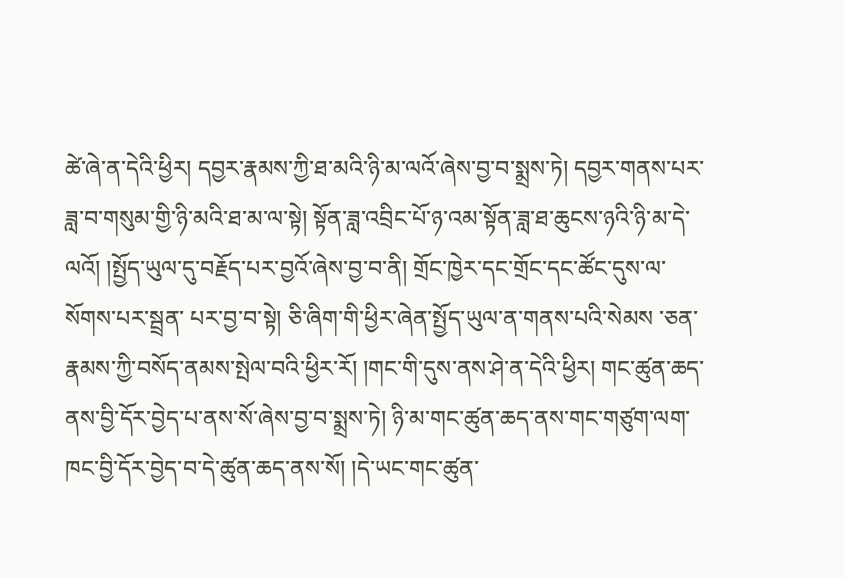ཚེ་ཞེ་ན་དེའི་ཕྱིར། དབྱར་རྣམས་ཀྱི་ཐ་མའི་ཉི་མ་ལའོ་ཞེས་བྱ་བ་སྨྲས་ཏེ། དབྱར་གནས་པར་ཟླ་བ་གསུམ་གྱི་ཉི་མའི་ཐ་མ་ལ་སྟེ། སྟོན་ཟླ་འབྲིང་པོ་ཉ་འམ་སྟོན་ཟླ་ཐ་ཆུངས་ཉའི་ཉི་མ་དེ་ལའོ། །སྤྱོད་ཡུལ་དུ་བརྗོད་པར་བྱའོ་ཞེས་བྱ་བ་ནི། གྲོང་ཁྱེར་དང་གྲོང་དང་ཚོང་དུས་ལ་སོགས་པར་སྦྲན་ པར་བྱ་བ་སྟེ། ཅི་ཞིག་གི་ཕྱིར་ཞེན་སྤྱོད་ཡུལ་ན་གནས་པའི་སེམས ་ཅན་རྣམས་ཀྱི་བསོད་ནམས་སྤེལ་བའི་ཕྱིར་རོ། །གང་གི་དུས་ནས་ཤེ་ན་དེའི་ཕྱིར། གང་ཚུན་ཆད་ནས་བྱི་དོར་བྱེད་པ་ནས་སོ་ཞེས་བྱ་བ་སྨྲས་ཏེ། ཉི་མ་གང་ཚུན་ཆད་ནས་གང་གཙུག་ལག་ཁང་བྱི་དོར་བྱེད་བ་དེ་ཚུན་ཆད་ནས་སོ། །དེ་ཡང་གང་ཚུན་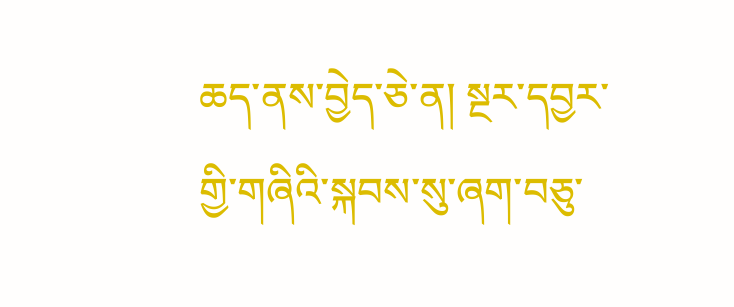ཆད་ནས་བྱེད་ཅེ་ན། སྔར་དབྱར་གྱི་གཞིའི་སྐབས་སུ་ཞག་བཅུ་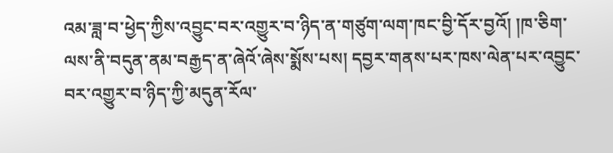འམ་ཟླ་བ་ཕྱེད་ཀྱིས་འབྱུང་བར་འགྱུར་བ་ཉིད་ན་གཙུག་ལག་ཁང་བྱི་དོར་བྱའོ། །ཁ་ཅིག་ལས་ནི་བདུན་ནམ་བརྒྱད་ན་ཞེའོ་ཞེས་སྨོས་པས། དབྱར་གནས་པར་ཁས་ལེན་པར་འབྱུང་བར་འགྱུར་བ་ཉིད་ཀྱི་མདུན་རོལ་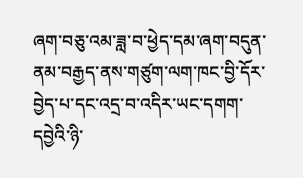ཞག་བཅུ་འམ་ཟླ་བ་ཕྱེད་དམ་ཞག་བདུན་ནམ་བརྒྱད་ནས་གཙུག་ལག་ཁང་བྱི་དོར་བྱེད་པ་དང་འདྲ་བ་འདིར་ཡང་དགག་དབྱེའི་ཉི་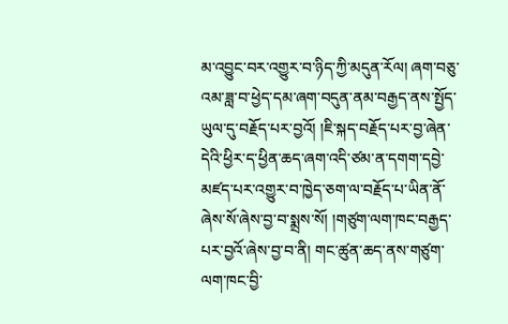མ་འབྱུང་བར་འགྱུར་བ་ཉིད་ཀྱི་མདུན་རོལ། ཞག་བཅུ་འམ་ཟླ་བ་ཕྱེད་དམ་ཞག་བདུན་ནམ་བརྒྱད་ནས་སྤྱོད་ཡུལ་དུ་བརྗོད་པར་བྱའོ། །ཇི་སྐད་བརྗོད་པར་བྱ་ཞེན་དེའི་ཕྱིར་ད་ཕྱིན་ཆད་ཞག་འདི་ཙམ་ན་དགག་དབྱེ་མཛད་པར་འགྱུར་བ་ཁྱེད་ཅག་ལ་བརྗོད་པ་ཡིན་ནོ་ཞེས་སོ་ཞེས་བྱ་བ་སྨྲས་སོ། །གཙུག་ལག་ཁང་བརྒྱད་པར་བྱའོ་ཞེས་བྱ་བ་ནི། གང་ཚུན་ཆད་ནས་གཙུག་ལག་ཁང་བྱི་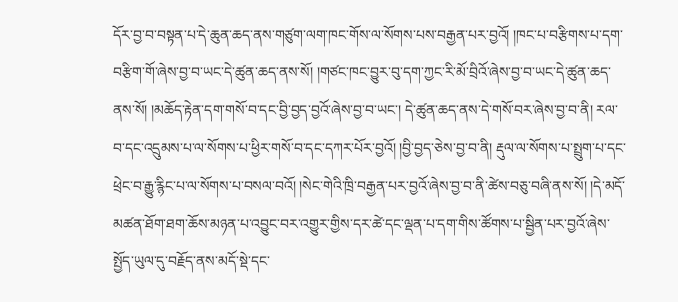དོར་བྱ་བ་བསྟན་པ་དེ་ཆུན་ཆད་ནས་གཙུག་ལག་ཁང་གོས་ལ་སོགས་པས་བརྒྱན་པར་བྱའོ། །ཁང་པ་བརྩིགས་པ་དག་བརྩིག་གོ་ཞེས་བྱ་བ་ཡང་དེ་ཚུན་ཆད་ནས་སོ། །གཙང་ཁང་བྱུར་བུ་དག་ཀྱང་རི་མོ་བྲིའོ་ཞེས་བྱ་བ་ཡང་དེ་ཚུན་ཆད་ནས་སོ། །མཆོད་རྟེན་དག་གསོ་བ་དང་བྱི་བྱད་བྱའོ་ཞེས་བྱ་བ་ཡང་། དེ་ཚུན་ཆད་ནས་དེ་གསོ་བར་ཞེས་བྱ་བ་ནི། རལ་བ་དང་འདྲུམས་པ་ལ་སོགས་པ་ཕྱིར་གསོ་བ་དང་དཀར་པོར་བྱའོ། །བྱི་བྱད་ཅེས་བྱ་བ་ནི། རྡུལ་ལ་སོགས་པ་སྤྲུག་པ་དང་ཕྲེང་བ་རྒྱུ་རྙིང་པ་ལ་སོགས་པ་བསལ་བའོ། །སེང་གེའི་ཁྲི་བརྒྱན་པར་བྱའོ་ཞེས་བྱ་བ་ནི་ཚེས་བཅུ་བཞི་ནས་སོ། །དེ་མདོ་མཚན་ཐོག་ཐག་ཆོས་མཉན་པ་འབྱུང་བར་འགྱུར་གྱིས་དར་ཚེ་དང་ལྡན་པ་དག་གིས་ཚོགས་པ་སྦྱིན་པར་བྱའོ་ཞེས་སྤྱོད་ཡུལ་དུ་བརྗོད་ནས་མདོ་སྡེ་དང་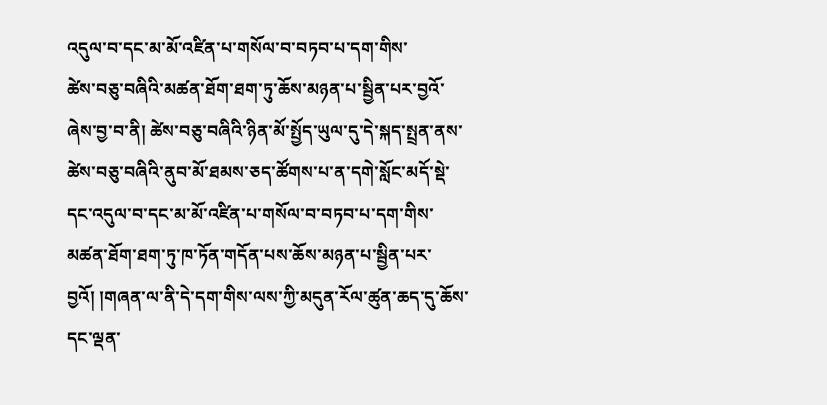འདུལ་བ་དང་མ་མོ་འཛིན་པ་གསོལ་བ་བཏབ་པ་དག་གིས་
ཚེས་བཅུ་བཞིའི་མཚན་ཐོག་ཐག་ཏུ་ཆོས་མཉན་པ་སྦྱིན་པར་བྱའོ་ཞེས་བྱ་བ་ནི། ཚེས་བཅུ་བཞིའི་ཉིན་མོ་སྤྱོད་ཡུལ་དུ་དེ་སྐད་སྤྲན་ནས་ཚེས་བཅུ་བཞིའི་ནུབ་མོ་ཐམས་ཅད་ཚོགས་པ་ན་དགེ་སློང་མདོ་སྡེ་དང་འདུལ་བ་དང་མ་མོ་འཛིན་པ་གསོལ་བ་བཏབ་པ་དག་གིས་མཚན་ཐོག་ཐག་ཏུ་ཁ་ཏོན་གདོན་པས་ཆོས་མཉན་པ་སྦྱིན་པར་བྱའོ། །གཞན་ལ་ནི་དེ་དག་གིས་ལས་ཀྱི་མདུན་རོལ་ཚུན་ཆད་དུ་ཆོས་དང་ལྡན་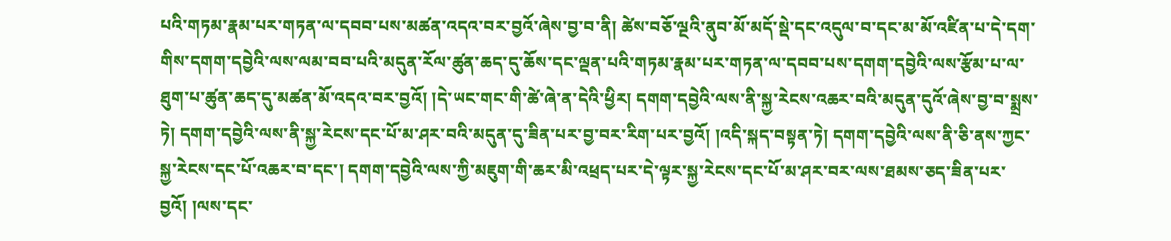པའི་གཏམ་རྣམ་པར་གཏན་ལ་དབབ་པས་མཚན་འདའ་བར་བྱའོ་ཞེས་བྱ་བ་ནི། ཚེས་བཅོ་ལྔའི་ནུབ་མོ་མདོ་སྡེ་དང་འདུལ་བ་དང་མ་མོ་འཛིན་པ་དེ་དག་གིས་དགག་དབྱེའི་ལས་ལམ་བབ་པའི་མདུན་རོལ་ཚུན་ཆད་དུ་ཆོས་དང་ལྡན་པའི་གཏམ་རྣམ་པར་གཏན་ལ་དབབ་པས་དགག་དབྱེའི་ལས་རྩོམ་པ་ལ་ཐུག་པ་ཚུན་ཆད་དུ་མཚན་མོ་འདའ་བར་བྱའོ། །དེ་ཡང་གང་གི་ཚེ་ཞེ་ན་དེའི་ཕྱིར། དགག་དབྱེའི་ལས་ནི་སྐྱ་རེངས་འཆར་བའི་མདུན་དུའོ་ཞེས་བྱ་བ་སྨྲས་ཏེ། དགག་དབྱེའི་ལས་ནི་སྐྱ་རེངས་དང་པོ་མ་ཤར་བའི་མདུན་དུ་ཟིན་པར་བྱ་བར་རིག་པར་བྱའོ། །འདི་སྐད་བསྟན་ཏེ། དགག་དབྱེའི་ལས་ནི་ཅི་ནས་ཀྱང་སྐྱ་རེངས་དང་པོ་འཆར་བ་དང་། དགག་དབྱེའི་ལས་ཀྱི་མཇུག་གི་ཆར་མི་འཕྲད་པར་དེ་ལྟར་སྐྱ་རེངས་དང་པོ་མ་ཤར་བར་ལས་ཐམས་ཅད་ཟིན་པར་བྱའོ། །ལས་དང་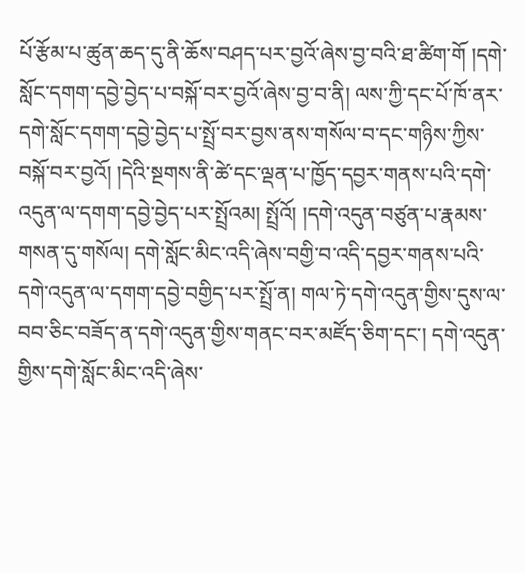པོ་རྩོམ་པ་ཚུན་ཆད་དུ་ནི་ཆོས་བཤད་པར་བྱའོ་ཞེས་བྱ་བའི་ཐ་ཚིག་གོ །དགེ་སློང་དགག་དབྱེ་བྱེད་པ་བསྐོ་བར་བྱའོ་ཞེས་བྱ་བ་ནི། ལས་ཀྱི་དང་པོ་ཁོ་ནར་དགེ་སློང་དགག་དབྱེ་བྱེད་པ་སྤྲོ་བར་བྱས་ནས་གསོལ་བ་དང་གཉིས་ཀྱིས་བསྐོ་བར་བྱའོ། །དེའི་སྔགས་ནི་ཚེ་དང་ལྡན་པ་ཁྱོད་དབྱར་གནས་པའི་དགེ་འདུན་ལ་དགག་དབྱེ་བྱེད་པར་སྤྲོའམ། སྤྲོའོ། །དགེ་འདུན་བཙུན་པ་རྣམས་གསན་དུ་གསོལ། དགེ་སློང་མིང་འདི་ཞེས་བགྱི་བ་འདི་དབྱར་གནས་པའི་དགེ་འདུན་ལ་དགག་དབྱེ་བགྱིད་པར་སྤྲོ་ན། གལ་ཏེ་དགེ་འདུན་གྱིས་དུས་ལ་བབ་ཅིང་བཟོད་ན་དགེ་འདུན་གྱིས་གནང་བར་མཛོད་ཅིག་དང་། དགེ་འདུན་གྱིས་དགེ་སློང་མིང་འདི་ཞེས་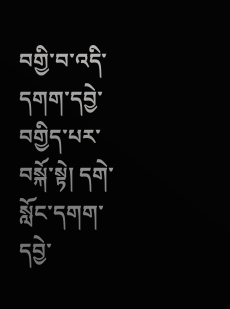བགྱི་བ་འདི་དགག་དབྱེ་བགྱིད་པར་བསྐོ་སྟེ། དགེ་སློང་དགག་དབྱེ་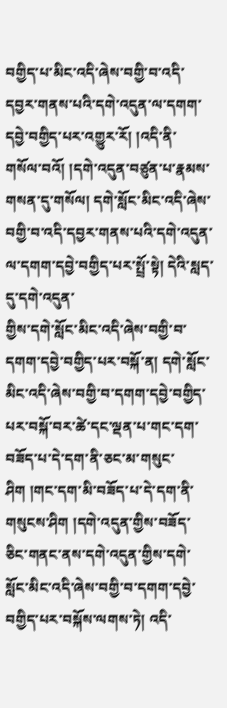བགྱིད་པ་མིང་འདི་ཞེས་བགྱི་བ་འདི་དབྱར་གནས་པའི་དགེ་འདུན་ལ་དགག་དབྱེ་བགྱིད་པར་འགྱུར་རོ། །འདི་ནི་གསོལ་བའོ། །དགེ་འདུན་བཙུན་པ་རྣམས་གསན་དུ་གསོལ། དགེ་སློང་མིང་འདི་ཞེས་བགྱི་བ་འདི་དབྱར་གནས་པའི་དགེ་འདུན་ལ་དགག་དབྱེ་བགྱིད་པར་སྤྲོ་སྟེ། དེའི་སླད་དུ་དགེ་འདུན་
གྱིས་དགེ་སློང་མིང་འདི་ཞེས་བགྱི་བ་དགག་དབྱེ་བགྱིད་པར་བསྐོ་ན། དགེ་སློང་མིང་འདི་ཞེས་བགྱི་བ་དགག་དབྱེ་བགྱིད་པར་བསྐོ་བར་ཚེ་དང་ལྡན་པ་གང་དག་བཟོད་པ་དེ་དག་ནི་ཅང་མ་གསུང་ཤིག །གང་དག་མི་བཟོད་པ་དེ་དག་ནི་གསུངས་ཤིག །དགེ་འདུན་གྱིས་བཟོད་ཅིང་གནང་ནས་དགེ་འདུན་གྱིས་དགེ་སློང་མིང་འདི་ཞེས་བགྱི་བ་དགག་དབྱེ་བགྱིད་པར་བསྐོས་ལགས་ཏེ། འདི་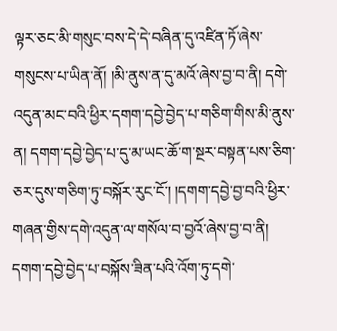ལྟར་ཅང་མི་གསུང་བས་དེ་དེ་བཞིན་དུ་འཛིན་ཏོ་ཞེས་གསུངས་པ་ཡིན་ནོ། །མི་ནུས་ན་དུ་མའོ་ཞེས་བྱ་བ་ནི། དགེ་འདུན་མང་བའི་ཕྱིར་དགག་དབྱེ་བྱེད་པ་གཅིག་གིས་མི་ནུས་ན། དགག་དབྱེ་བྱེད་པ་དུ་མ་ཡང་ཆོ་ག་སྔར་བསྟན་པས་ཅིག་ཅར་དུས་གཅིག་ཏུ་བསྐོར་རུང་ངོ་། །དགག་དབྱེ་བྱ་བའི་ཕྱིར་གཞན་གྱིས་དགེ་འདུན་ལ་གསོལ་བ་བྱའོ་ཞེས་བྱ་བ་ནི། དགག་དབྱེ་བྱེད་པ་བསྐོས་ཟིན་པའི་འོག་ཏུ་དགེ་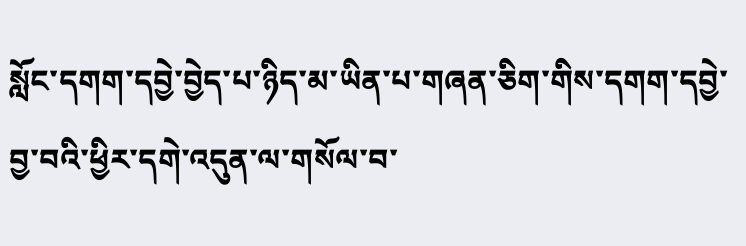སློང་དགག་དབྱེ་བྱེད་པ་ཉིད་མ་ཡིན་པ་གཞན་ཅིག་གིས་དགག་དབྱེ་བྱ་བའི་ཕྱིར་དགེ་འདུན་ལ་གསོལ་བ་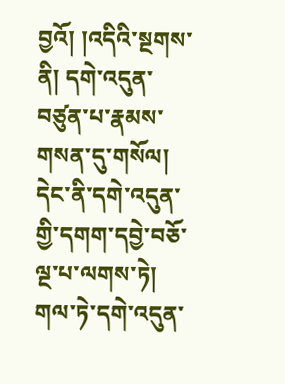བྱའོ། །འདིའི་སྔགས་ནི། དགེ་འདུན་བཙུན་པ་རྣམས་གསན་དུ་གསོལ། དེང་ནི་དགེ་འདུན་གྱི་དགག་དབྱེ་བཅོ་ལྔ་པ་ལགས་ཏེ། གལ་ཏེ་དགེ་འདུན་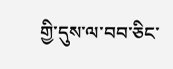གྱི་དུས་ལ་བབ་ཅིང་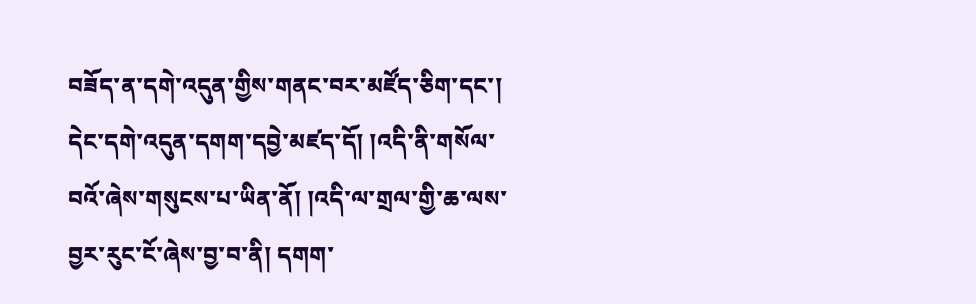བཟོད་ན་དགེ་འདུན་གྱིས་གནང་བར་མཛོད་ཅིག་དང་། དེང་དགེ་འདུན་དགག་དབྱེ་མཛད་དོ། །འདི་ནི་གསོལ་བའོ་ཞེས་གསུངས་པ་ཡིན་ནོ། །འདི་ལ་གྲལ་གྱི་ཆ་ལས་བྱར་རུང་ངོ་ཞེས་བྱ་བ་ནི། དགག་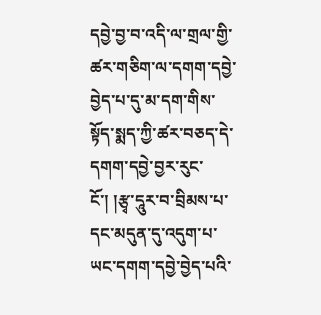དབྱེ་བྱ་བ་འདི་ལ་གྲལ་གྱི་ཚར་གཅིག་ལ་དགག་དབྱེ་བྱེད་པ་དུ་མ་དག་གིས་སྟོད་སྨད་ཀྱི་ཚར་བཅད་དེ་དགག་དབྱེ་བྱར་རུང་ངོ་། །རྩྭ་དཱུར་བ་བྲིམས་པ་དང་མདུན་དུ་འདུག་པ་ཡང་དགག་དབྱེ་བྱེད་པའི་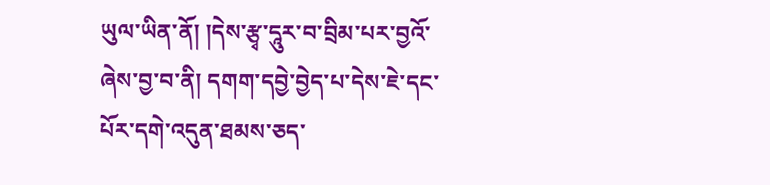ཡུལ་ཡིན་ནོ། །དེས་རྩྭ་དཱུར་བ་བྲིམ་པར་བྱའོ་ཞེས་བྱ་བ་ནི། དགག་དབྱེ་བྱེད་པ་དེས་ཇེ་དང་པོར་དགེ་འདུན་ཐམས་ཅད་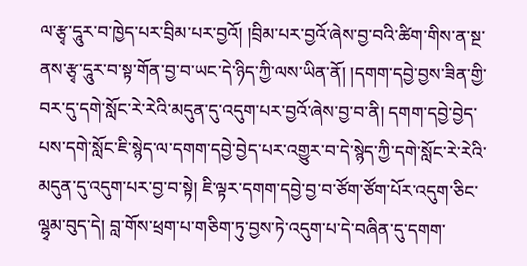ལ་རྩྭ་དཱུར་བ་ཁྱེད་པར་བྲིམ་པར་བྱའོ། །བྲིམ་པར་བྱའོ་ཞེས་བྱ་བའི་ཚིག་གིས་ན་སྔ་ནས་རྩྭ་དཱུར་བ་སྟ་གོན་བྱ་བ་ཡང་དེ་ཉིད་ཀྱི་ལས་ཡིན་ནོ། །དགག་དབྱེ་བྱས་ཟིན་གྱི་བར་དུ་དགེ་སློང་རེ་རེའི་མདུན་དུ་འདུག་པར་བྱའོ་ཞེས་བྱ་བ་ནི། དགག་དབྱེ་བྱེད་པས་དགེ་སློང་ཇི་སྙེད་ལ་དགག་དབྱེ་བྱེད་པར་འགྱུར་བ་དེ་སྙེད་ཀྱི་དགེ་སློང་རེ་རེའི་མདུན་དུ་འདུག་པར་བྱ་བ་སྟེ། ཇི་ལྟར་དགག་དབྱེ་བྱ་བ་ཙོག་ཙོག་པོར་འདུག་ཅིང་ལྷྭམ་བུད་དེ། བླ་གོས་ཕྲག་པ་གཅིག་ཏུ་བྱས་ཏེ་འདུག་པ་དེ་བཞིན་དུ་དགག་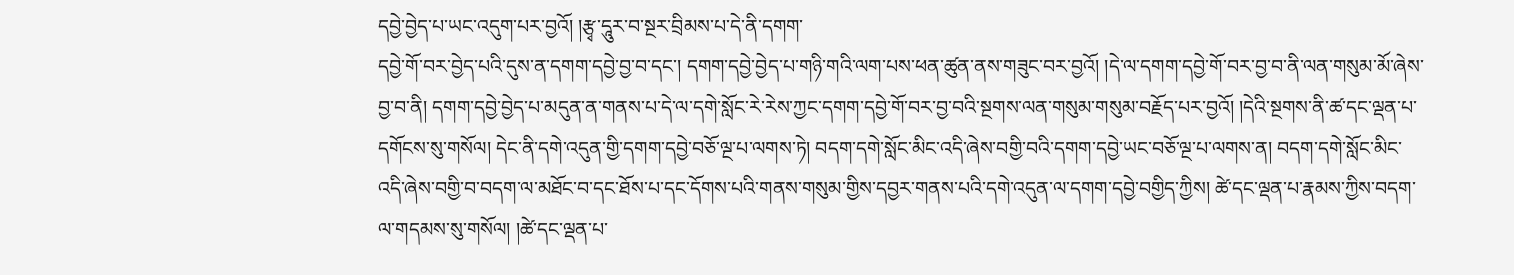དབྱེ་བྱེད་པ་ཡང་འདུག་པར་བྱའོ། །རྩྭ་དཱུར་བ་སྔར་བྲིམས་པ་དེ་ནི་དགག་
དབྱེ་གོ་བར་བྱེད་པའི་དུས་ན་དགག་དབྱེ་བྱ་བ་དང་། དགག་དབྱེ་བྱེད་པ་གཉི་གའི་ལག་པས་ཕན་ཚུན་ནས་གཟུང་བར་བྱའོ། །དེ་ལ་དགག་དབྱེ་གོ་བར་བྱ་བ་ནི་ལན་གསུམ་མོ་ཞེས་བྱ་བ་ནི། དགག་དབྱེ་བྱེད་པ་མདུན་ན་གནས་པ་དེ་ལ་དགེ་སློང་རེ་རེས་ཀྱང་དགག་དབྱེ་གོ་བར་བྱ་བའི་སྔགས་ལན་གསུམ་གསུམ་བརྗོད་པར་བྱའོ། །དེའི་སྔགས་ནི་ཚ་དང་ལྡན་པ་དགོངས་སུ་གསོལ། དེང་ནི་དགེ་འདུན་གྱི་དགག་དབྱེ་བཅོ་ལྔ་པ་ལགས་ཏེ། བདག་དགེ་སློང་མིང་འདི་ཞེས་བགྱི་བའི་དགག་དབྱེ་ཡང་བཅོ་ལྔ་པ་ལགས་ན། བདག་དགེ་སློང་མིང་འདི་ཞེས་བགྱི་བ་བདག་ལ་མཐོང་བ་དང་ཐོས་པ་དང་དོགས་པའི་གནས་གསུམ་གྱིས་དབྱར་གནས་པའི་དགེ་འདུན་ལ་དགག་དབྱེ་བགྱིད་ཀྱིས། ཚེ་དང་ལྡན་པ་རྣམས་ཀྱིས་བདག་ལ་གདམས་སུ་གསོལ། །ཚེ་དང་ལྡན་པ་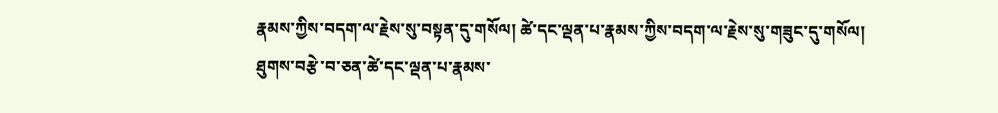རྣམས་ཀྱིས་བདག་ལ་རྗེས་སུ་བསྟན་དུ་གསོལ། ཚེ་དང་ལྡན་པ་རྣམས་ཀྱིས་བདག་ལ་རྗེས་སུ་གཟུང་དུ་གསོལ། ཐུགས་བརྩེ་བ་ཅན་ཚེ་དང་ལྡན་པ་རྣམས་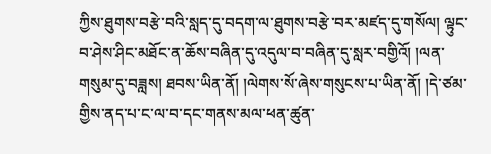ཀྱིས་ཐུགས་བརྩེ་བའི་སླད་དུ་བདག་ལ་ཐུགས་བརྩེ་བར་མཛད་དུ་གསོལ། ལྟུང་བ་ཤེས་ཤིང་མཐོང་ན་ཆོས་བཞིན་དུ་འདུལ་བ་བཞིན་དུ་སླར་བགྱིའོ། །ལན་གསུམ་དུ་བཟླས། ཐབས་ཡིན་ནོ། །ལེགས་སོ་ཞེས་གསུངས་པ་ཡིན་ནོ། །དེ་ཙམ་གྱིས་ནད་པ་ང་ལ་བ་དང་གནས་མལ་ཕན་ཚུན་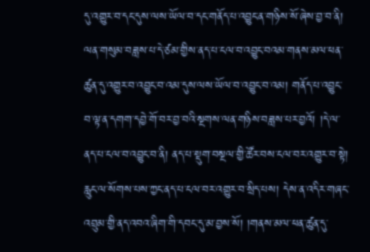དུ་འགྱུར་བ་དང་དུས་ལས་ཡོལ་བ་དང་གནོད་པ་འབྱུང་ན་གཉིས་སོ་ཞེས་བྱ་བ་ནི། ལན་གསུམ་བཟླས་པ་དེ་ཙམ་གྱིས་ནད་པ་ངལ་བ་འབྱུང་བའམ་གནས་མལ་ཕན་ཚུན་དུ་འགྱུར་བ་འབྱུང་བ་འམ་དུས་ལས་ཡོལ་བ་འབྱུང་བ་འམ། གནོད་པ་འབྱུང་བ་ལྟ་ན་དགག་དབྱེ་གོ་བར་བྱ་བའི་སྔགས་ལན་གཉིས་བཟླས་པར་བྱའོ། །དེ་ལ་ནད་པ་ངལ་བ་འབྱུང་བ་ནི། ནད་པ་སྡུག་བསྔལ་གྱི་ཚོར་བས་ངལ་བར་འགྱུར་བ་སྟེ། རླུང་ལ་སོགས་པས་ཀྱང་ནད་པ་ངལ་བར་འགྱུར་བ་སྲིད་པས། དེས་ན་འདིར་གཞང་འབྲུམ་གྱི་ནད་འབའ་ཞིག་གི་དབང་དུ་མ་བྱས་སོ། །གནས་མལ་ཕན་ཚུན་དུ་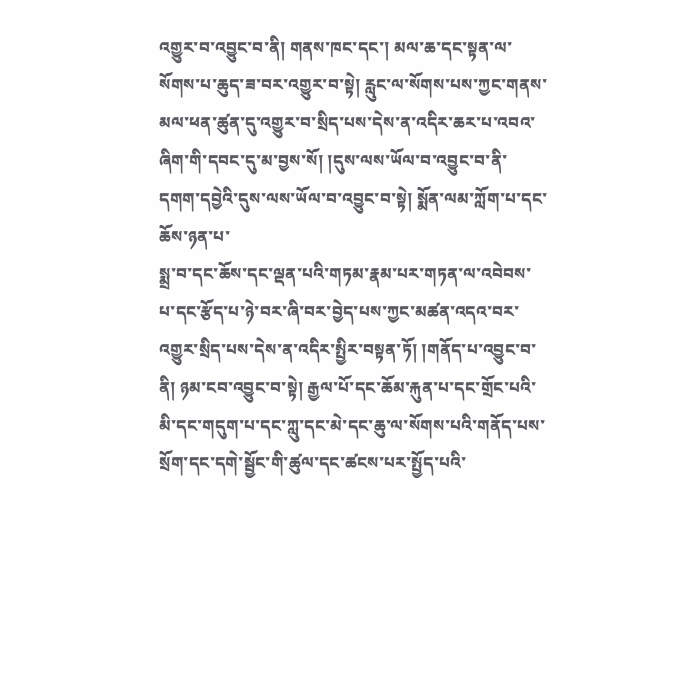འགྱུར་བ་འབྱུང་བ་ནི། གནས་ཁང་དང་། མལ་ཆ་དང་སྟན་ལ་སོགས་པ་ཆུད་ཟ་བར་འགྱུར་བ་སྟེ། རླུང་ལ་སོགས་པས་ཀྱང་གནས་མལ་ཕན་ཚུན་དུ་འགྱུར་བ་སྲིད་པས་དེས་ན་འདིར་ཆར་པ་འབའ་ཞིག་གི་དབང་དུ་མ་བྱས་སོ། །དུས་ལས་ཡོལ་བ་འབྱུང་བ་ནི་དགག་དབྱེའི་དུས་ལས་ཡོལ་བ་འབྱུང་བ་སྟེ། སྨོན་ལམ་ཀློག་པ་དང་ཆོས་ཉན་པ་
སྨྲ་བ་དང་ཆོས་དང་ལྡན་པའི་གཏམ་རྣམ་པར་གཏན་ལ་འབེབས་པ་དང་རྩོད་པ་ཉེ་བར་ཞི་བར་བྱེད་པས་ཀྱང་མཚན་འདའ་བར་འགྱུར་སྲིད་པས་དེས་ན་འདིར་སྤྱིར་བསྟན་ཏོ། །གནོད་པ་འབྱུང་བ་ནི། ཉམ་ངབ་འབྱུང་བ་སྟེ། རྒྱལ་པོ་དང་ཆོམ་རྐུན་པ་དང་གྲོང་པའི་མི་དང་གདུག་པ་དང་ཀླུ་དང་མེ་དང་ཆུ་ལ་སོགས་པའི་གནོད་པས་སྲོག་དང་དགེ་སྦྱོང་གི་ཚུལ་དང་ཚངས་པར་སྤྱོད་པའི་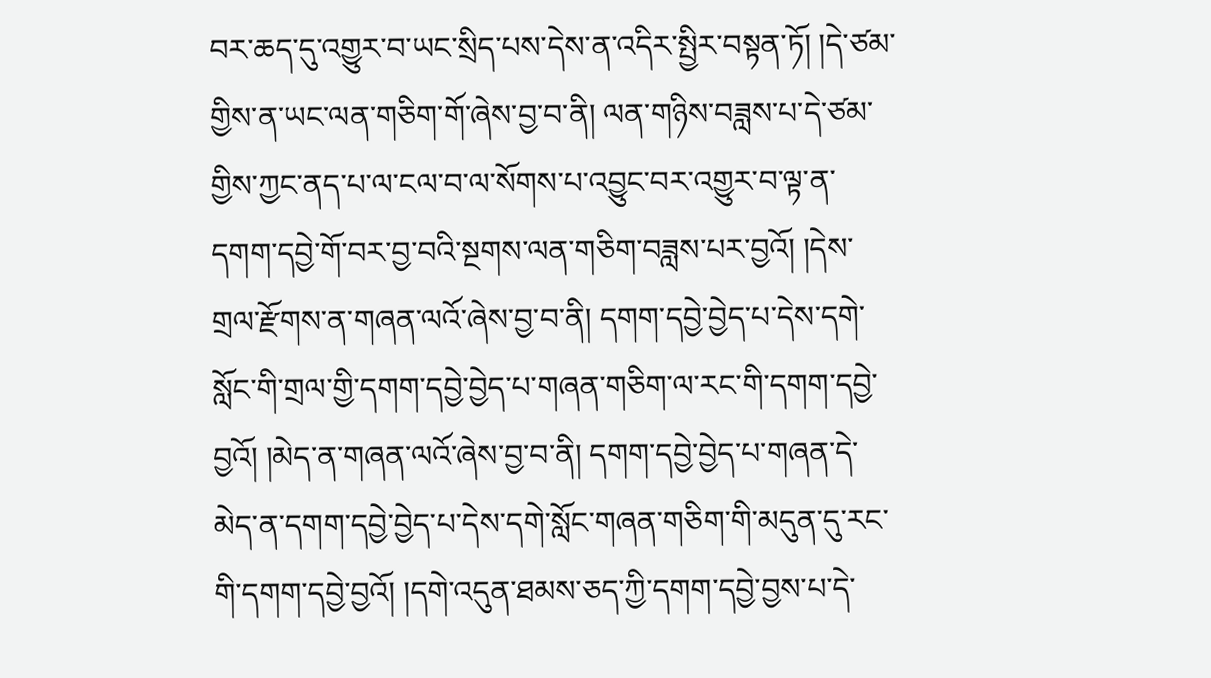བར་ཆད་དུ་འགྱུར་བ་ཡང་སྲིད་པས་དེས་ན་འདིར་སྤྱིར་བསྟན་ཏོ། །དེ་ཙམ་གྱིས་ན་ཡང་ལན་གཅིག་གོ་ཞེས་བྱ་བ་ནི། ལན་གཉིས་བཟླས་པ་དེ་ཙམ་གྱིས་ཀྱང་ནད་པ་ལ་ངལ་བ་ལ་སོགས་པ་འབྱུང་བར་འགྱུར་བ་ལྟ་ན་དགག་དབྱེ་གོ་བར་བྱ་བའི་སྔགས་ལན་གཅིག་བཟླས་པར་བྱའོ། །དེས་གྲལ་རྫོགས་ན་གཞན་ལའོ་ཞེས་བྱ་བ་ནི། དགག་དབྱེ་བྱེད་པ་དེས་དགེ་སློང་གི་གྲལ་གྱི་དགག་དབྱེ་བྱེད་པ་གཞན་གཅིག་ལ་རང་གི་དགག་དབྱེ་བྱའོ། །མེད་ན་གཞན་ལའོ་ཞེས་བྱ་བ་ནི། དགག་དབྱེ་བྱེད་པ་གཞན་དེ་མེད་ན་དགག་དབྱེ་བྱེད་པ་དེས་དགེ་སློང་གཞན་གཅིག་གི་མདུན་དུ་རང་གི་དགག་དབྱེ་བྱའོ། །དགེ་འདུན་ཐམས་ཅད་ཀྱི་དགག་དབྱེ་བྱས་པ་དེ་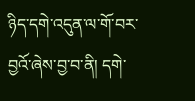ཉིད་དགེ་འདུན་ལ་གོ་བར་བྱའོ་ཞེས་བྱ་བ་ནི། དགེ་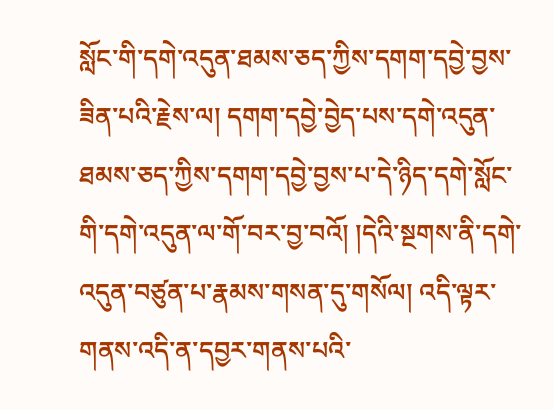སློང་གི་དགེ་འདུན་ཐམས་ཅད་ཀྱིས་དགག་དབྱེ་བྱས་ཟིན་པའི་རྗེས་ལ། དགག་དབྱེ་བྱེད་པས་དགེ་འདུན་ཐམས་ཅད་ཀྱིས་དགག་དབྱེ་བྱས་པ་དེ་ཉིད་དགེ་སློང་གི་དགེ་འདུན་ལ་གོ་བར་བྱ་བའོ། །དེའི་སྔགས་ནི་དགེ་འདུན་བཙུན་པ་རྣམས་གསན་དུ་གསོལ། འདི་ལྟར་གནས་འདི་ན་དབྱར་གནས་པའི་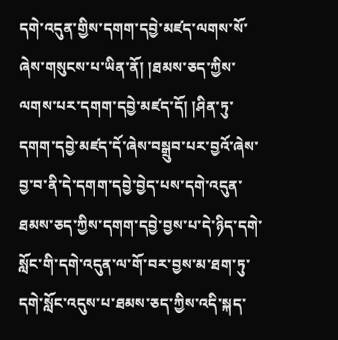དགེ་འདུན་གྱིས་དགག་དབྱེ་མཛད་ལགས་སོ་ཞེས་གསུངས་པ་ཡིན་ནོ། །ཐམས་ཅད་ཀྱིས་ལགས་པར་དགག་དབྱེ་མཛད་དོ། །ཤིན་ཏུ་དགག་དབྱེ་མཛད་དོ་ཞེས་བསྒྲུབ་པར་བྱའོ་ཞེས་བྱ་བ་ནི་དེ་དགག་དབྱེ་བྱེད་པས་དགེ་འདུན་ཐམས་ཅད་ཀྱིས་དགག་དབྱེ་བྱས་པ་དེ་ཉིད་དགེ་སློང་གི་དགེ་འདུན་ལ་གོ་བར་བྱས་མ་ཐག་ཏུ་དགེ་སློང་འདུས་པ་ཐམས་ཅད་ཀྱིས་འདི་སྐད་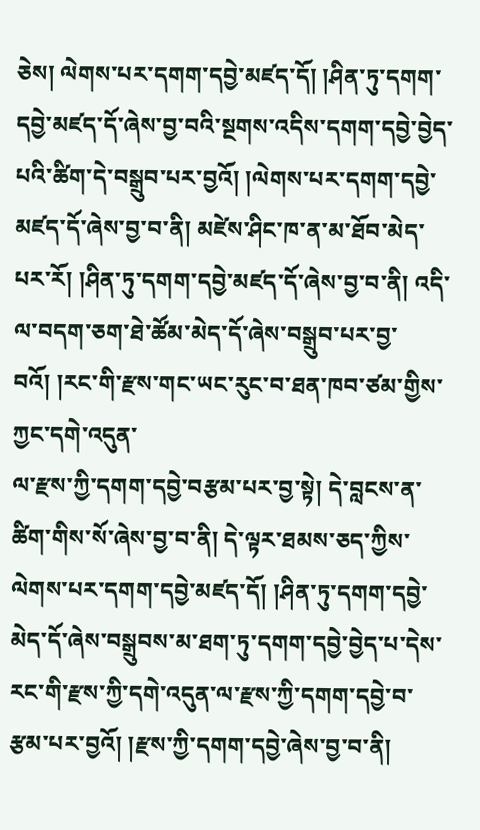ཅེས། ལེགས་པར་དགག་དབྱེ་མཛད་དོ། །ཤིན་ཏུ་དགག་དབྱེ་མཛད་དོ་ཞེས་བྱ་བའི་སྔགས་འདིས་དགག་དབྱེ་བྱེད་པའི་ཚིག་དེ་བསྒྲུབ་པར་བྱའོ། །ལེགས་པར་དགག་དབྱེ་མཛད་དོ་ཞེས་བྱ་བ་ནི། མཛེས་ཤིང་ཁ་ན་མ་ཐོབ་མེད་པར་རོ། །ཤིན་ཏུ་དགག་དབྱེ་མཛད་དོ་ཞེས་བྱ་བ་ནི། འདི་ལ་བདག་ཅག་ཐེ་ཚོམ་མེད་དོ་ཞེས་བསྒྲུབ་པར་བྱ་བའོ། །རང་གི་རྫས་གང་ཡང་རུང་བ་ཐན་ཁབ་ཙམ་གྱིས་ཀྱང་དགེ་འདུན་
ལ་རྫས་ཀྱི་དགག་དབྱེ་བརྩམ་པར་བྱ་སྟེ། དེ་བླངས་ན་ཚིག་གིས་སོ་ཞེས་བྱ་བ་ནི། དེ་ལྟར་ཐམས་ཅད་ཀྱིས་ལེགས་པར་དགག་དབྱེ་མཛད་དོ། །ཤིན་ཏུ་དགག་དབྱེ་མེད་དོ་ཞེས་བསྒྲུབས་མ་ཐག་ཏུ་དགག་དབྱེ་བྱེད་པ་དེས་རང་གི་རྫས་ཀྱི་དགེ་འདུན་ལ་རྫས་ཀྱི་དགག་དབྱེ་བ་རྩམ་པར་བྱའོ། །རྫས་ཀྱི་དགག་དབྱེ་ཞེས་བྱ་བ་ནི།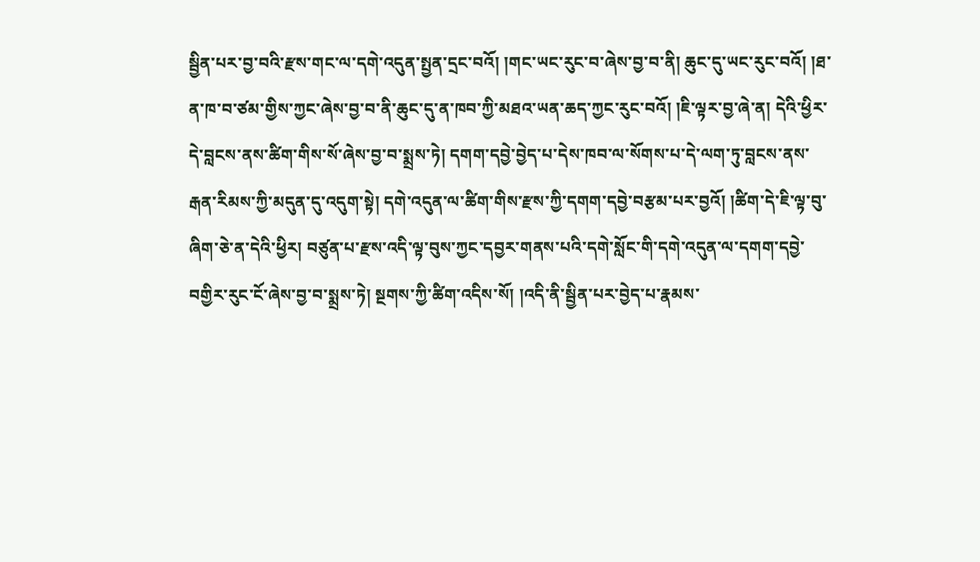སྦྱིན་པར་བྱ་བའི་རྫས་གང་ལ་དགེ་འདུན་སྤྱན་དྲང་བའོ། །གང་ཡང་རུང་བ་ཞེས་བྱ་བ་ནི། ཆུང་དུ་ཡང་རུང་བའོ། །ཐ་ན་ཁ་བ་ཙམ་གྱིས་ཀྱང་ཞེས་བྱ་བ་ནི་ཆུང་དུ་ན་ཁབ་ཀྱི་མཐའ་ཡན་ཆད་ཀྱང་རུང་བའོ། །ཇི་ལྟར་བྱ་ཞེ་ན། དེའི་ཕྱིར་དེ་བླངས་ནས་ཚིག་གིས་སོ་ཞེས་བྱ་བ་སྨྲས་ཏེ། དགག་དབྱེ་བྱེད་པ་དེས་ཁབ་ལ་སོགས་པ་དེ་ལག་ཏུ་བླངས་ནས་རྒན་རིམས་ཀྱི་མདུན་དུ་འདུག་སྟེ། དགེ་འདུན་ལ་ཚིག་གིས་རྫས་ཀྱི་དགག་དབྱེ་བརྩམ་པར་བྱའོ། །ཚིག་དེ་ཇི་ལྟ་བུ་ཞིག་ཅེ་ན་དེའི་ཕྱིར། བཙུན་པ་རྫས་འདི་ལྟ་བུས་ཀྱང་དབྱར་གནས་པའི་དགེ་སློང་གི་དགེ་འདུན་ལ་དགག་དབྱེ་བགྱིར་རུང་ངོ་ཞེས་བྱ་བ་སྨྲས་ཏེ། སྔགས་ཀྱི་ཚིག་འདིས་སོ། །འདི་ནི་སྦྱིན་པར་བྱེད་པ་རྣམས་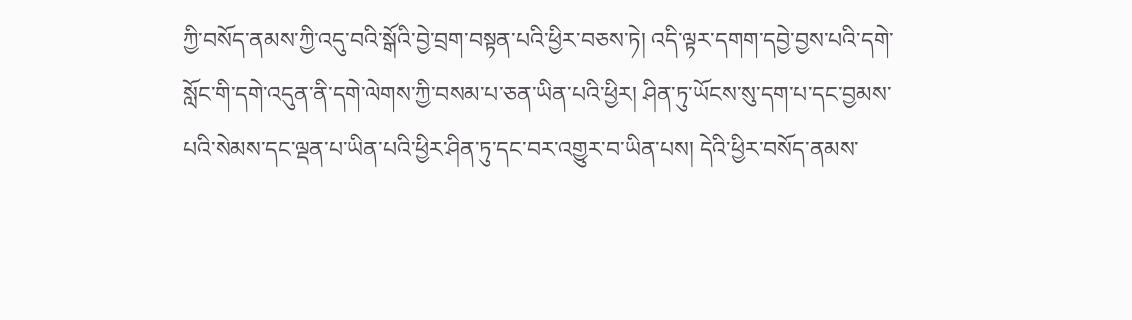ཀྱི་བསོད་ནམས་ཀྱི་འདུ་བའི་སྒོའི་བྱེ་བྲག་བསྟན་པའི་ཕྱིར་བཅས་ཏེ། འདི་ལྟར་དགག་དབྱེ་བྱས་པའི་དགེ་སློང་གི་དགེ་འདུན་ནི་དགེ་ལེགས་ཀྱི་བསམ་པ་ཅན་ཡིན་པའི་ཕྱིར། ཤིན་ཏུ་ཡོངས་སུ་དག་པ་དང་བྱམས་པའི་སེམས་དང་ལྡན་པ་ཡིན་པའི་ཕྱིར་ཤིན་ཏུ་དང་བར་འགྱུར་བ་ཡིན་པས། དེའི་ཕྱིར་བསོད་ནམས་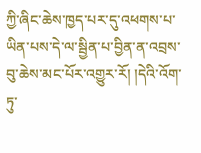ཀྱི་ཞིང་ཆེས་ཁྱད་པར་དུ་འཕགས་པ་ཡིན་པས་དེ་ལ་སྦྱིན་པ་བྱིན་ན་འབྲས་བུ་ཆེས་མང་པོར་འགྱུར་རོ། །དེའི་འོག་ཏུ་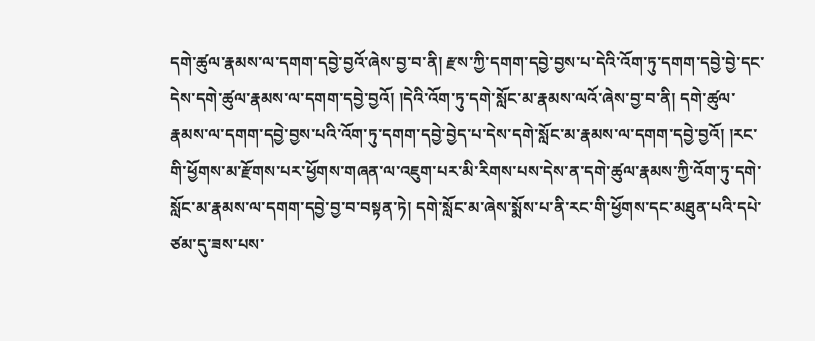དགེ་ཚུལ་རྣམས་ལ་དགག་དབྱེ་བྱའོ་ཞེས་བྱ་བ་ནི། རྫས་ཀྱི་དགག་དབྱེ་བྱས་པ་དེའི་འོག་ཏུ་དགག་དབྱེ་བྱེ་དང་དེས་དགེ་ཚུལ་རྣམས་ལ་དགག་དབྱེ་བྱའོ། །དེའི་འོག་ཏུ་དགེ་སློང་མ་རྣམས་ལའོ་ཞེས་བྱ་བ་ནི། དགེ་ཚུལ་རྣམས་ལ་དགག་དབྱེ་བྱས་པའི་འོག་ཏུ་དགག་དབྱེ་བྱེད་པ་དེས་དགེ་སློང་མ་རྣམས་ལ་དགག་དབྱེ་བྱའོ། །རང་གི་ཕྱོགས་མ་རྫོགས་པར་ཕྱོགས་གཞན་ལ་འཇུག་པར་མི་རིགས་པས་དེས་ན་དགེ་ཚུལ་རྣམས་ཀྱི་འོག་ཏུ་དགེ་སློང་མ་རྣམས་ལ་དགག་དབྱེ་བྱ་བ་བསྟན་ཏེ། དགེ་སློང་མ་ཞེས་སྨོས་པ་ནི་རང་གི་ཕྱོགས་དང་མཐུན་པའི་དཔེ་ཙམ་དུ་ཟས་པས་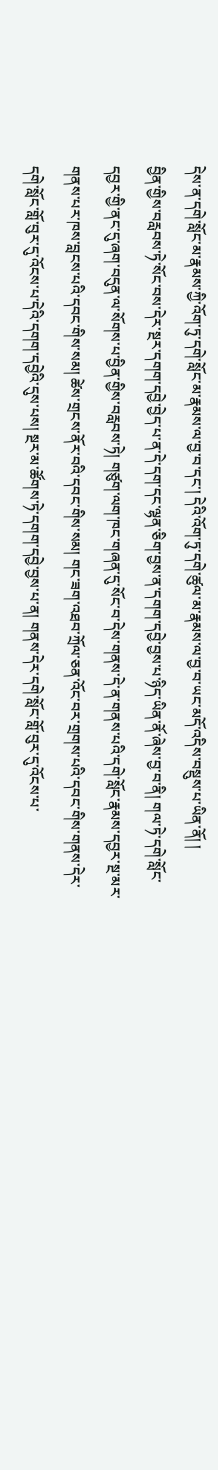དེས་ན་དགེ་སློང་མ་རྣམས་ཀྱི་འོག་ཏུ་དགེ་སློང་མ་རྣམས་ལ་བྱ་བ་དང་། དེའི་འོག་ཏུ་དགེ་ཚུལ་མ་རྣམས་ལ་བྱ་བ་ཡང་མདོ་འདིས་བསྡུས་པ་ཡིན་ནོ། །
བྱིན་གྱིས་བརླབས་ཏེ་སོང་བས་དེར་སྔར་དགག་དབྱེ་བྱེད་པ་ན་དེ་དག་དང་ལྷན་ཅིག་བྱས་ན་དགག་དབྱེ་བྱས་པ་ཉིད་ཡིན་ནོ་ཞེས་བྱ་བ་ནི། གལ་ཏེ་དགེ་སློང་དབྱར་གྱི་ནང་དུ་ཞག་བདུན་ལ་སོགས་པ་བྱིན་གྱིས་བརླབས་ཏེ། གཙུག་ལག་ཁང་གཞན་དུ་སོང་བ་དེས་གནས་དེ་ན་གནས་པའི་དགེ་སློང་རྣམས་དབྱར་སྔ་མར་གནས་པར་ཁས་བླངས་པའི་དབང་གིས་སམ། ཚེས་གྲངས་ནོར་བའི་དབང་གིས་སམ། གང་ཟག་འཐབ་ཀྲོལ་ཅན་འོང་བར་གྲགས་པའི་དབང་གིས་གནས་དེར་དགེ་སློང་གློ་བུར་དུ་འོངས་པ་དེའི་དགག་དབྱེའི་དུས་པས། སྔར་མ་ཚོགས་ཏེ་དགག་དབྱེ་བྱས་པ་ན། གནས་དེར་དགེ་སློང་གློ་བུར་དུ་འོངས་པ་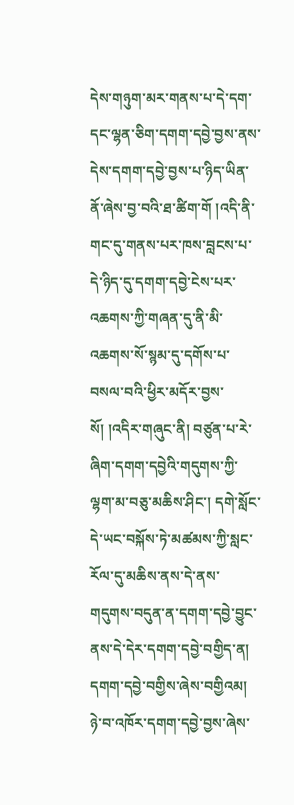དེས་གཉུག་མར་གནས་པ་དེ་དག་དང་ལྷན་ཅིག་དགག་དབྱེ་བྱས་ནས་དེས་དགག་དབྱེ་བྱས་པ་ཉིད་ཡིན་ནོ་ཞེས་བྱ་བའི་ཐ་ཚིག་གོ །འདི་ནི་གང་དུ་གནས་པར་ཁས་བླངས་པ་དེ་ཉིད་དུ་དགག་དབྱེ་ངེས་པར་འཆགས་ཀྱི་གཞན་དུ་ནི་མི་འཆགས་སོ་སྙམ་དུ་དགོས་པ་བསལ་བའི་ཕྱིར་མདོར་བྱས་སོ། །འདིར་གཞུང་ནི། བཙུན་པ་རེ་ཞིག་དགག་དབྱེའི་གདུགས་ཀྱི་ལྷག་མ་བཅུ་མཆིས་ཤིང་། དགེ་སློང་དེ་ཡང་བསྐོས་ཏེ་མཚམས་ཀྱི་སླང་རོལ་དུ་མཆིས་ནས་དེ་ནས་གདུགས་བདུན་ན་དགག་དབྱེ་བྱུང་ནས་དེ་དེར་དགག་དབྱེ་བགྱིད་ན། དགག་དབྱེ་བགྱིས་ཞེས་བགྱིའམ། ཉེ་བ་འཁོར་དགག་དབྱེ་བྱས་ཞེས་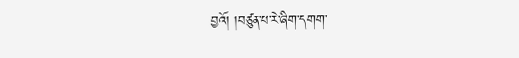བྱའོ། །བཙུན་པ་རེ་ཞིག་དགག་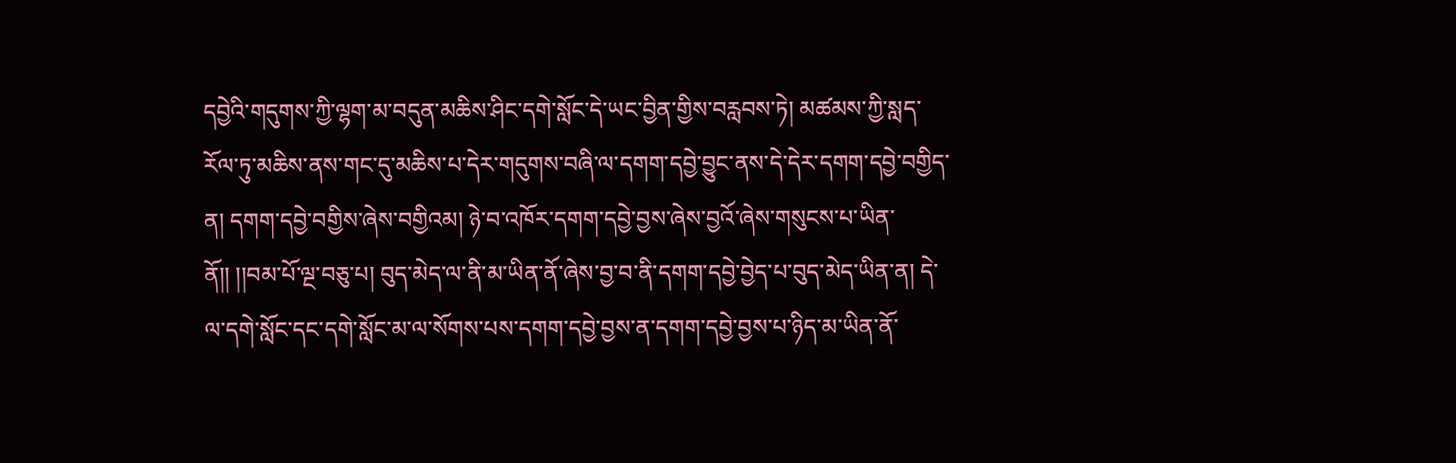དབྱེའི་གདུགས་ཀྱི་ལྷག་མ་བདུན་མཆིས་ཤིང་དགེ་སློང་དེ་ཡང་བྱིན་གྱིས་བརླབས་ཏེ། མཚམས་ཀྱི་སླད་རོལ་ཏུ་མཆིས་ནས་གང་དུ་མཆིས་པ་དེར་གདུགས་བཞི་ལ་དགག་དབྱེ་བྱུང་ནས་དེ་དེར་དགག་དབྱེ་བགྱིད་ན། དགག་དབྱེ་བགྱིས་ཞེས་བགྱིའམ། ཉེ་བ་འཁོར་དགག་དབྱེ་བྱས་ཞེས་བྱའོ་ཞེས་གསུངས་པ་ཡིན་ནོ།། །།བམ་པོ་ལྔ་བཅུ་པ། བུད་མེད་ལ་ནི་མ་ཡིན་ནོ་ཞེས་བྱ་བ་ནི་དགག་དབྱེ་བྱེད་པ་བུད་མེད་ཡིན་ན། དེ་ལ་དགེ་སློང་དང་དགེ་སློང་མ་ལ་སོགས་པས་དགག་དབྱེ་བྱས་ན་དགག་དབྱེ་བྱས་པ་ཉིད་མ་ཡིན་ནོ་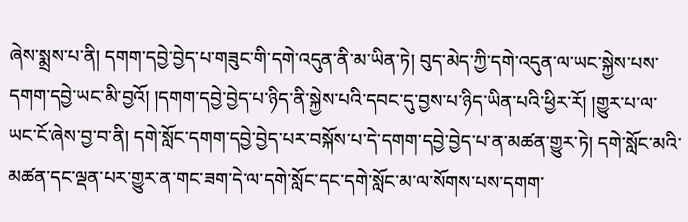ཞེས་སྨྲས་པ་ནི། དགག་དབྱེ་བྱེད་པ་གཟུང་གི་དགེ་འདུན་ནི་མ་ཡིན་ཏེ། བུད་མེད་ཀྱི་དགེ་འདུན་ལ་ཡང་སྐྱེས་པས་དགག་དབྱེ་ཡང་མི་བྱའོ། །དགག་དབྱེ་བྱེད་པ་ཉིད་ནི་སྐྱེས་པའི་དབང་དུ་བྱས་པ་ཉིད་ཡིན་པའི་ཕྱིར་རོ། །གྱུར་པ་ལ་ཡང་ངོ་ཞེས་བྱ་བ་ནི། དགེ་སློང་དགག་དབྱེ་བྱེད་པར་བསྐོས་པ་དེ་དགག་དབྱེ་བྱེད་པ་ན་མཚན་གྱུར་ཏེ། དགེ་སློང་མའི་
མཚན་དང་ལྡན་པར་གྱུར་ན་གང་ཟག་དེ་ལ་དགེ་སློང་དང་དགེ་སློང་མ་ལ་སོགས་པས་དགག་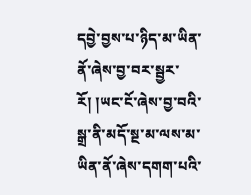དབྱེ་བྱས་པ་ཉིད་མ་ཡིན་ནོ་ཞེས་བྱ་བར་སྦྱར་རོ། །ཡང་ངོ་ཞེས་བྱ་བའི་སྒྲ་ནི་མདོ་སྔ་མ་ལས་མ་ཡིན་ནོ་ཞེས་དགག་པའི་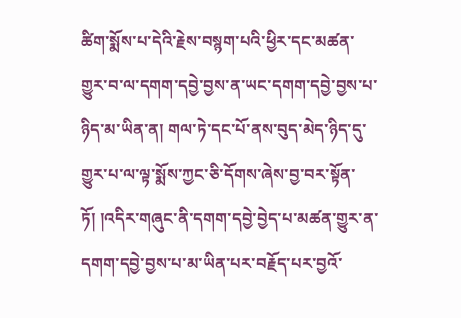ཚིག་སྨོས་པ་དེའི་རྗེས་བསྙག་པའི་ཕྱིར་དང་མཚན་གྱུར་བ་ལ་དགག་དབྱེ་བྱས་ན་ཡང་དགག་དབྱེ་བྱས་པ་ཉིད་མ་ཡིན་ན། གལ་ཏེ་དང་པོ་ནས་བུད་མེད་ཉིད་དུ་གྱུར་པ་ལ་ལྟ་སྨོས་ཀྱང་ཅི་དོགས་ཞེས་བྱ་བར་སྟོན་ཏོ། །འདིར་གཞུང་ནི་དགག་དབྱེ་བྱེད་པ་མཚན་གྱུར་ན་དགག་དབྱེ་བྱས་པ་མ་ཡིན་པར་བརྗོད་པར་བྱའོ་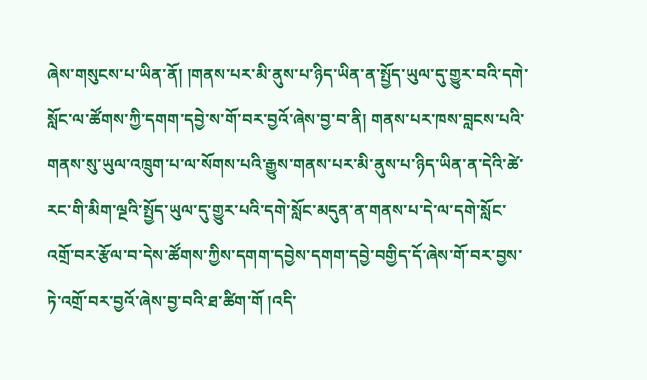ཞེས་གསུངས་པ་ཡིན་ནོ། །གནས་པར་མི་ནུས་པ་ཉིད་ཡིན་ན་སྤྱོད་ཡུལ་དུ་གྱུར་བའི་དགེ་སློང་ལ་ཚོགས་ཀྱི་དགག་དབྱེ་ས་གོ་བར་བྱའོ་ཞེས་བྱ་བ་ནི། གནས་པར་ཁས་བླངས་པའི་གནས་སུ་ཡུལ་འཁྲུག་པ་ལ་སོགས་པའི་རྒྱུས་གནས་པར་མི་ནུས་པ་ཉིད་ཡིན་ན་དེའི་ཚེ་རང་གི་མིག་ལྔའི་སྤྱོད་ཡུལ་དུ་གྱུར་པའི་དགེ་སློང་མདུན་ན་གནས་པ་དེ་ལ་དགེ་སློང་འགྲོ་བར་རྩོལ་བ་དེས་ཚོགས་ཀྱིས་དགག་དབྱེས་དགག་དབྱེ་བགྱིད་དོ་ཞེས་གོ་བར་བྱས་ཏེ་འགྲོ་བར་བྱའོ་ཞེས་བྱ་བའི་ཐ་ཚིག་གོ །འདི་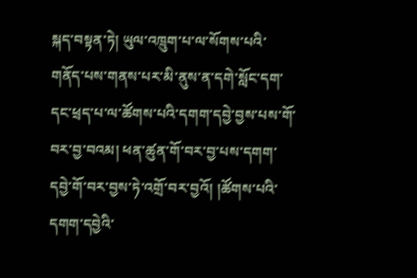སྐད་བསྟན་ཏེ། ཡུལ་འཁྲུག་པ་ལ་སོགས་པའི་གནོད་པས་གནས་པར་མི་ནུས་ན་དགེ་སློང་དག་དང་ཕྲད་པ་ལ་ཚོགས་པའི་དགག་དབྱེ་བྱས་པས་གོ་བར་བྱ་བའམ། ཕན་ཚུན་གོ་བར་བྱ་པས་དགག་དབྱེ་གོ་བར་བྱས་ཏེ་འགྲོ་བར་བྱའོ། །ཚོགས་པའི་དགག་དབྱེའི་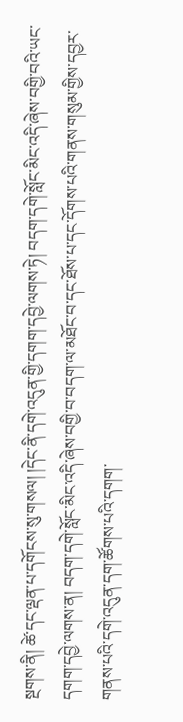སྔགས་ནི། ཚེ་དང་ལྡན་པ་དགོངས་སུ་གསལ། །དེང་ནི་དགེ་འདུན་གྱི་དགག་དབྱེ་ལགས་ཏེ། བདག་དགེ་སློང་མིང་འདི་ཞེས་བགྱི་བའི་ཡང་དགག་དབྱེ་ལགས་ན། བདག་དགེ་སློང་མིང་འདི་ཞེས་བགྱི་བ་བདག་ལ་མཐོང་བ་དང་ཐོས་པ་དང་དོགས་པའི་གནས་གསུམ་གྱིས་དབྱར་གནས་པའི་དགེ་འདུན་དག་ཚོགས་པའི་དགག་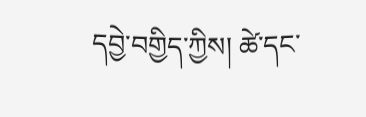དབྱེ་བགྱིད་ཀྱིས། ཚེ་དང་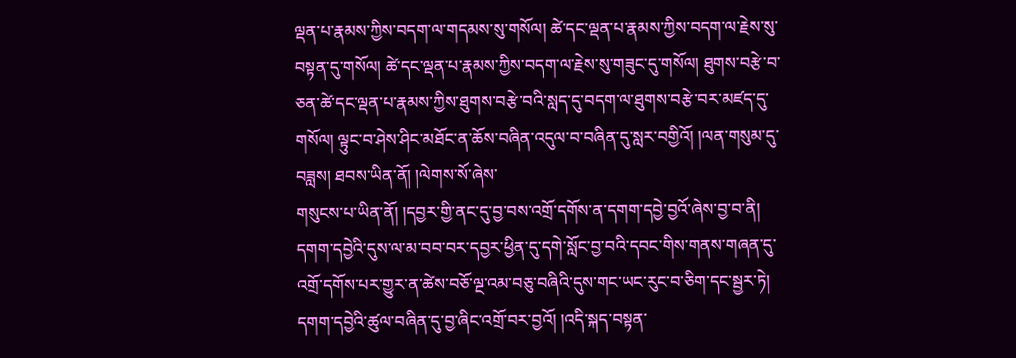ལྡན་པ་རྣམས་ཀྱིས་བདག་ལ་གདམས་སུ་གསོལ། ཚེ་དང་ལྡན་པ་རྣམས་ཀྱིས་བདག་ལ་རྗེས་སུ་བསྟན་དུ་གསོལ། ཚེ་དང་ལྡན་པ་རྣམས་ཀྱིས་བདག་ལ་རྗེས་སུ་གཟུང་དུ་གསོལ། ཐུགས་བརྩེ་བ་ཅན་ཚེ་དང་ལྡན་པ་རྣམས་ཀྱིས་ཐུགས་བརྩེ་བའི་སླད་དུ་བདག་ལ་ཐུགས་བརྩེ་བར་མཛད་དུ་གསོལ། ལྟུང་བ་ཤེས་ཤིང་མཐོང་ན་ཆོས་བཞིན་འདུལ་བ་བཞིན་དུ་སླར་བགྱིའོ། །ལན་གསུམ་དུ་བཟླས། ཐབས་ཡིན་ནོ། །ལེགས་སོ་ཞེས་
གསུངས་པ་ཡིན་ནོ། །དབྱར་གྱི་ནང་དུ་བྱ་བས་འགྲོ་དགོས་ན་དགག་དབྱེ་བྱའོ་ཞེས་བྱ་བ་ནི། དགག་དབྱེའི་དུས་ལ་མ་བབ་བར་དབྱར་ཕྱིན་དུ་དགེ་སློང་བྱ་བའི་དབང་གིས་གནས་གཞན་དུ་འགྲོ་དགོས་པར་གྱུར་ན་ཚེས་བཅོ་ལྔ་འམ་བཅུ་བཞིའི་དུས་གང་ཡང་རུང་བ་ཅིག་དང་སྦྱར་ཏེ། དགག་དབྱེའི་ཚུལ་བཞིན་དུ་བྱ་ཞིང་འགྲོ་བར་བྱའོ། །འདི་སྐད་བསྟན་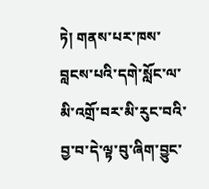ཏེ། གནས་པར་ཁས་བླངས་པའི་དགེ་སློང་ལ་མི་འགྲོ་བར་མི་རུང་བའི་བྱ་བ་དེ་ལྟ་བུ་ཞིག་བྱུང་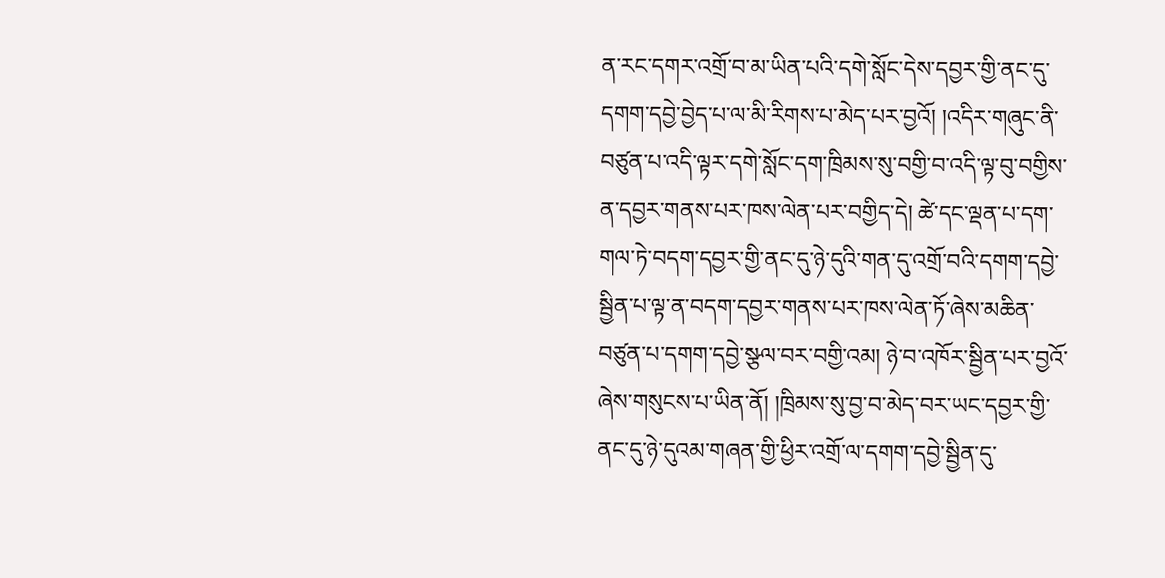ན་རང་དགར་འགྲོ་བ་མ་ཡིན་པའི་དགེ་སློང་དེས་དབྱར་གྱི་ནང་དུ་དགག་དབྱེ་བྱེད་པ་ལ་མི་རིགས་པ་མེད་པར་བྱའོ། །འདིར་གཞུང་ནི་བཙུན་པ་འདི་ལྟར་དགེ་སློང་དག་ཁྲིམས་སུ་བགྱི་བ་འདི་ལྟ་བུ་བགྱིས་ན་དབྱར་གནས་པར་ཁས་ལེན་པར་བགྱིད་དེ། ཚེ་དང་ལྡན་པ་དག་གལ་ཏེ་བདག་དབྱར་གྱི་ནང་དུ་ཉེ་དུའི་གན་དུ་འགྲོ་བའི་དགག་དབྱེ་སྦྱིན་པ་ལྟ་ན་བདག་དབྱར་གནས་པར་ཁས་ལེན་ཏོ་ཞེས་མཆིན་བཙུན་པ་དགག་དབྱེ་སྩལ་བར་བགྱི་འམ། ཉེ་བ་འཁོར་སྦྱིན་པར་བྱའོ་ཞེས་གསུངས་པ་ཡིན་ནོ། །ཁྲིམས་སུ་བྱ་བ་མེད་བར་ཡང་དབྱར་གྱི་ནང་དུ་ཉེ་དུའམ་གཞན་གྱི་ཕྱིར་འགྲོ་ལ་དགག་དབྱེ་སྦྱིན་དུ་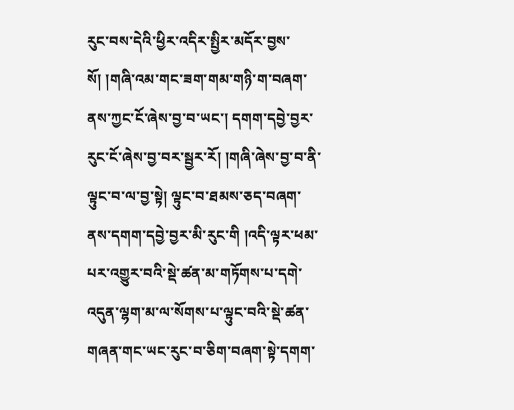རུང་བས་དེའི་ཕྱིར་འདིར་སྤྱིར་མདོར་བྱས་སོ། །གཞི་འམ་གང་ཟག་གམ་གཉི་ག་བཞག་ནས་ཀྱང་ངོ་ཞེས་བྱ་བ་ཡང་། དགག་དབྱེ་བྱར་རུང་ངོ་ཞེས་བྱ་བར་སྦྱར་རོ། །གཞི་ཞེས་བྱ་བ་ནི་ལྟུང་བ་ལ་བྱ་སྟེ། ལྟུང་བ་ཐམས་ཅད་བཞག་ནས་དགག་དབྱེ་བྱར་མི་རུང་གི །འདི་ལྟར་ཕམ་པར་འགྱུར་བའི་སྡེ་ཚན་མ་གཏོགས་པ་དགེ་འདུན་ལྷག་མ་ལ་སོགས་པ་ལྟུང་བའི་སྡེ་ཚན་གཞན་གང་ཡང་རུང་བ་ཅིག་བཞག་སྟེ་དགག་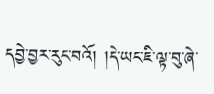དབྱེ་བྱར་རུང་བའོ། །དེ་ཡང་ཇི་ལྟ་བུ་ཞེ་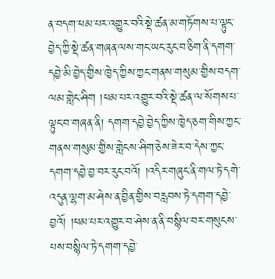ན་བདག་ཕམ་པར་འགྱུར་བའི་སྡེ་ཚན་མ་གཏོགས་པ་ལྟུང་བྱེད་ཀྱི་སྡེ་ཚན་གཞན་ལས་གང་ཡང་རུང་བ་ཅིག་ནི་དགག་དབྱེ་མི་བྱེད་གྱིས་ཁྱེད་ཀྱིས་ཀྱང་གནས་གསུམ་གྱིས་བདག་ལམ་གླེང་ཤིག །ཕམ་པར་འགྱུར་བའི་སྡེ་ཚན་ལ་སོགས་པ་ལྟུང་བ་གཞན་ནི། དགག་དབྱེ་བྱེད་ཀྱིས་ཁྱེད་ཅག་གིས་ཀྱང་གནས་གསུམ་གྱིས་གླེངས་ཤིག་ཅེས་ཟེར་བ་དེས་ཀྱང་དགག་དབྱེ་བྱ་བར་རུང་བའོ། །འདིར་གཞུང་ནི་གལ་ཏེ་དགེ་འདུན་ལྷག་མ་ཤེས་ན་བྱིན་གྱིས་བརླབས་ཏེ་དགག་དབྱེ་བྱའོ། །ཕམ་པར་འགྱུར་བ་ཤེས་ན་ནི་བསྙིལ་བར་གསུངས་པས་བསྙིལ་ཏེ་དགག་དབྱེ་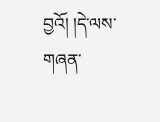བྱའོ། །དེ་ལས་གཞན་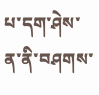པ་དག་ཤེས་ན་ནི་བཤགས་